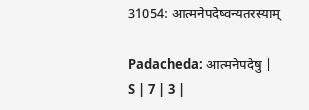31054: आत्मनेपदेष्वन्यतरस्याम्

Padacheda: आत्मनेपदेषु | S | 7 | 3 |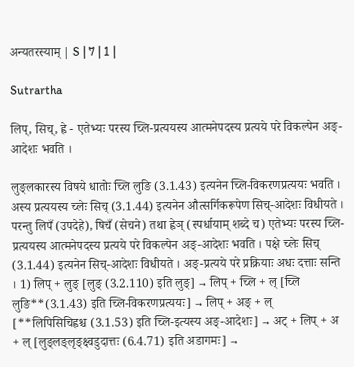अन्यतरस्याम् | S | 7 | 1 |

Sutrartha

लिप्, सिच्, ह्वे - एतेभ्यः परस्य च्लि-प्रत्ययस्य आत्मनेपदस्य प्रत्यये परे विकल्पेन अङ्-आदेशः भवति ।

लुङ्लकारस्य विषये धातोः च्लि लुङि (3.1.43) इत्यनेन च्लि-विकरणप्रत्ययः भवति । अस्य प्रत्ययस्य च्लेः सिच् (3.1.44) इत्यनेन औत्सर्गिकरूपेण सिच्-आदेशः विधीयते । परन्तु लिपँ (उपदेहे), षिचँ (सेचने) तथा ह्वेञ् (स्पर्धायाम् शब्दे च) एतेभ्यः परस्य च्लि-प्रत्ययस्य आत्मनेपदस्य प्रत्यये परे विकल्पेन अङ्-आदेशः भवति । पक्षे च्लेः सिच् (3.1.44) इत्यनेन सिच्-आदेशः विधीयते । अङ्-प्रत्यये परे प्रक्रियाः अधः दत्ताः सन्ति । 1) लिप् + लुङ् [लुङ् (3.2.110) इति लुङ्] → लिप् + च्लि + ल् [च्लि लुङि**(3.1.43) इति च्लि-विकरणप्रत्ययः] → लिप् + अङ् + ल् [**लिपिसिचिह्वश्च (3.1.53) इति च्लि-इत्यस्य अङ्-आदेशः] → अट् + लिप् + अ + ल् [लुङ्लङ्लृङ्क्ष्वडुदात्तः (6.4.71) इति अडागमः] →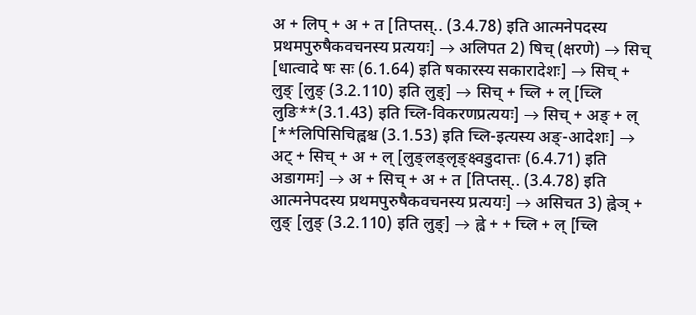अ + लिप् + अ + त [तिप्तस्.. (3.4.78) इति आत्मनेपदस्य प्रथमपुरुषैकवचनस्य प्रत्ययः] → अलिपत 2) षिच् (क्षरणे) → सिच् [धात्वादे षः सः (6.1.64) इति षकारस्य सकारादेशः] → सिच् + लुङ् [लुङ् (3.2.110) इति लुङ्] → सिच् + च्लि + ल् [च्लि लुङि**(3.1.43) इति च्लि-विकरणप्रत्ययः] → सिच् + अङ् + ल् [**लिपिसिचिह्वश्च (3.1.53) इति च्लि-इत्यस्य अङ्-आदेशः] → अट् + सिच् + अ + ल् [लुङ्लङ्लृङ्क्ष्वडुदात्तः (6.4.71) इति अडागमः] → अ + सिच् + अ + त [तिप्तस्.. (3.4.78) इति आत्मनेपदस्य प्रथमपुरुषैकवचनस्य प्रत्ययः] → असिचत 3) ह्वेञ् + लुङ् [लुङ् (3.2.110) इति लुङ्] → ह्वे + + च्लि + ल् [च्लि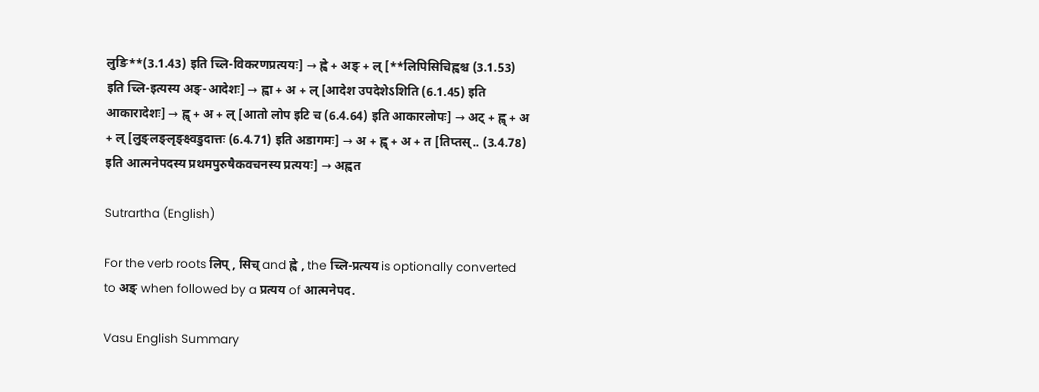लुङि**(3.1.43) इति च्लि-विकरणप्रत्ययः] → ह्वे + अङ् + ल् [**लिपिसिचिह्वश्च (3.1.53) इति च्लि-इत्यस्य अङ्-आदेशः] → ह्वा + अ + ल् [आदेश उपदेशेऽशिति (6.1.45) इति आकारादेशः] → ह्व् + अ + ल् [आतो लोप इटि च (6.4.64) इति आकारलोपः] → अट् + ह्व् + अ + ल् [लुङ्लङ्लृङ्क्ष्वडुदात्तः (6.4.71) इति अडागमः] → अ + ह्व् + अ + त [तिप्तस्.. (3.4.78) इति आत्मनेपदस्य प्रथमपुरुषैकवचनस्य प्रत्ययः] → अह्वत

Sutrartha (English)

For the verb roots लिप् , सिच् and ह्वे , the च्लि-प्रत्यय is optionally converted to अङ् when followed by a प्रत्यय of आत्मनेपद.

Vasu English Summary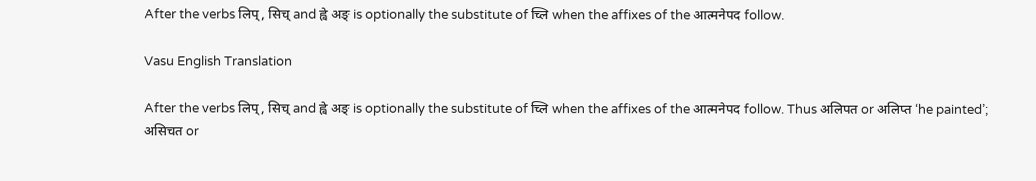After the verbs लिप् , सिच् and ह्वे अङ् is optionally the substitute of च्लि when the affixes of the आत्मनेपद follow.

Vasu English Translation

After the verbs लिप् , सिच् and ह्वे अङ् is optionally the substitute of च्लि when the affixes of the आत्मनेपद follow. Thus अलिपत or अलिप्त ‘he painted’; असिचत or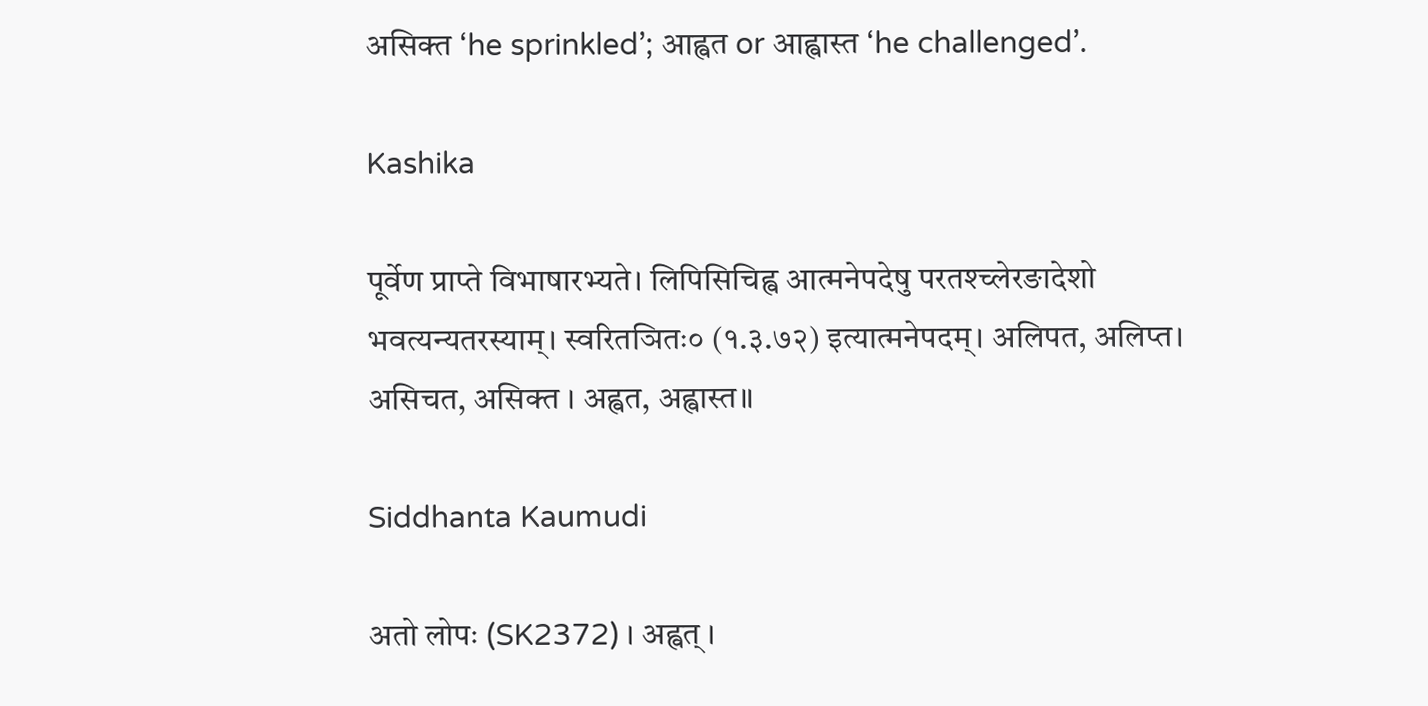असिक्त ‘he sprinkled’; आह्वत or आह्वास्त ‘he challenged’.

Kashika

पूर्वेण प्राप्ते विभाषारभ्यते। लिपिसिचिह्व आत्मनेपदेषु परतश्च्लेरङादेशो भवत्यन्यतरस्याम्। स्वरितञितः० (१.३.७२) इत्यात्मनेपदम्। अलिपत, अलिप्त। असिचत, असिक्त । अह्वत, अह्वास्त॥

Siddhanta Kaumudi

अतो लोपः (SK2372) । अह्वत् ।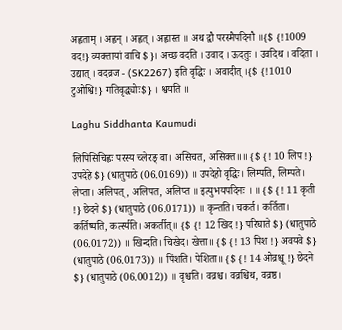अह्वताम् । अह्वन् । अह्वत् । अह्वास्त ॥ अथ द्वौ परस्मैपदिनौ ॥{$ {!1009 वद!} व्यक्तायां वाचि $}। अच्छ वदति । उवाद । ऊदतुः । उवदिथ । वदिता । उद्यात् । वदव्रज - (SK2267) इति वृद्धिः । अवादीत् ।{$ {!1010 टुओश्वि!} गतिवृद्ध्योः$} । श्वयति ॥

Laghu Siddhanta Kaumudi

लिपिसिचिह्वः परस्य च्लेरङ् वा। असिचत, असिक्त॥॥ {$ {! 10 लिप !} उपदेहे $} (धातुपाठे (06.0169)) ॥ उपदेहो वृद्धिः। लिम्पति, लिम्पते। लेप्ता। अलिपत्, अलिपत, अलिप्त ॥ इत्युभयपदिनः । ॥ {$ {! 11 कृती !} छेदने $} (धातुपाठे (06.0171)) ॥ कृन्तति। चकर्त। कर्तिता। कर्तिष्यति, कर्त्स्यति। अकर्तीत्॥ {$ {! 12 खिद !} परिघाते $} (धातुपाठे (06.0172)) ॥ खिन्दति। चिखेद। खेत्ता॥ {$ {! 13 पिश !} अवयवे $} (धातुपाठे (06.0173)) ॥ पिंशति। पेशिता॥ {$ {! 14 ओव्रश्चू !} छेदने $} (धातुपाठे (06.0012)) ॥ वृश्चति। वव्रश्च। वव्रश्चिथ, वव्रष्ठ।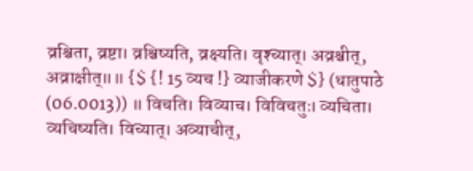व्रश्चिता, व्रष्टा। व्रश्चिष्यति, व्रक्ष्यति। वृश्च्यात्। अव्रश्चीत्, अव्राक्षीत्॥॥ {$ {! 15 व्यच !} व्याजीकरणे $} (धातुपाठे (06.0013)) ॥ विचति। विव्याच। विविचतुः। व्यचिता। व्यचिष्यति। विच्यात्। अव्याचीत्,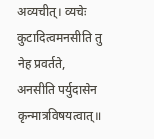अव्यचीत्। व्यचेः कुटादित्वमनसीति तु नेह प्रवर्तते, अनसीति पर्युदासेन कृन्मात्रविषयत्वात्॥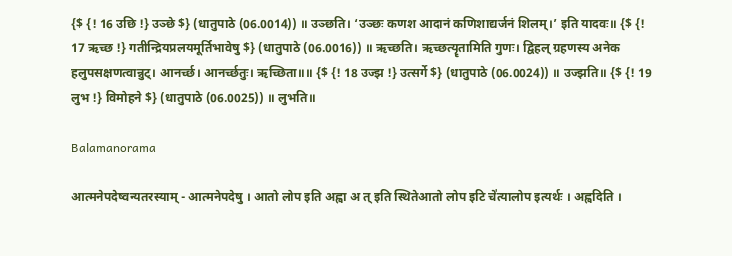{$ {! 16 उछि !} उञ्छे $} (धातुपाठे (06.0014)) ॥ उञ्छति। ‘उञ्छः कणश आदानं कणिशाद्यर्जनं शिलम्।’ इति यादवः॥ {$ {! 17 ऋच्छ !} गतीन्द्रियप्रलयमूर्तिभावेषु $} (धातुपाठे (06.0016)) ॥ ऋच्छति। ऋच्छत्यॄतामिति गुणः। द्विहल् ग्रहणस्य अनेक हलुपसक्षणत्वान्नुट्। आनर्च्छ। आनर्च्छतुः। ऋच्छिता॥॥ {$ {! 18 उज्झ !} उत्सर्गे $} (धातुपाठे (06.0024)) ॥ उज्झति॥ {$ {! 19 लुभ !} विमोहने $} (धातुपाठे (06.0025)) ॥ लुभति॥

Balamanorama

आत्मनेपदेष्वन्यतरस्याम् - आत्मनेपदेषु । आतो लोप इति अह्वा अ त् इति स्थितेआतो लोप इटि चे॑त्यालोप इत्यर्थः । अह्वदिति ।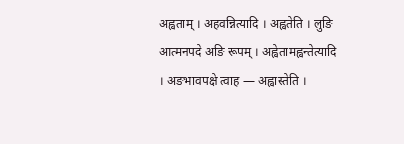अह्वताम् । अहवन्नित्यादि । अह्वतेति । लुङि आत्मनपदे अङि रूपम् । अह्वेतामह्वन्तेत्यादि । अङभावपक्षे त्वाह — अह्वास्तेति ।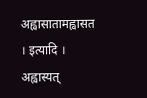अह्वासातामह्वासत । इत्यादि । अह्वास्यत्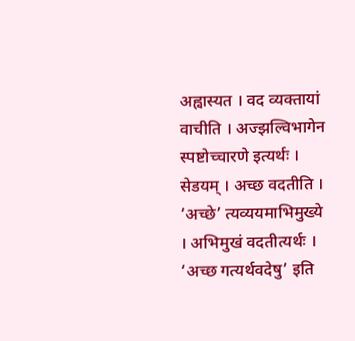अह्वास्यत । वद व्यक्तायां वाचीति । अज्झल्विभागेन स्पष्टोच्चारणे इत्यर्थः । सेडयम् । अच्छ वदतीति । ‘अच्छे’ त्यव्ययमाभिमुख्ये । अभिमुखं वदतीत्यर्थः । ‘अच्छ गत्यर्थवदेषु’ इति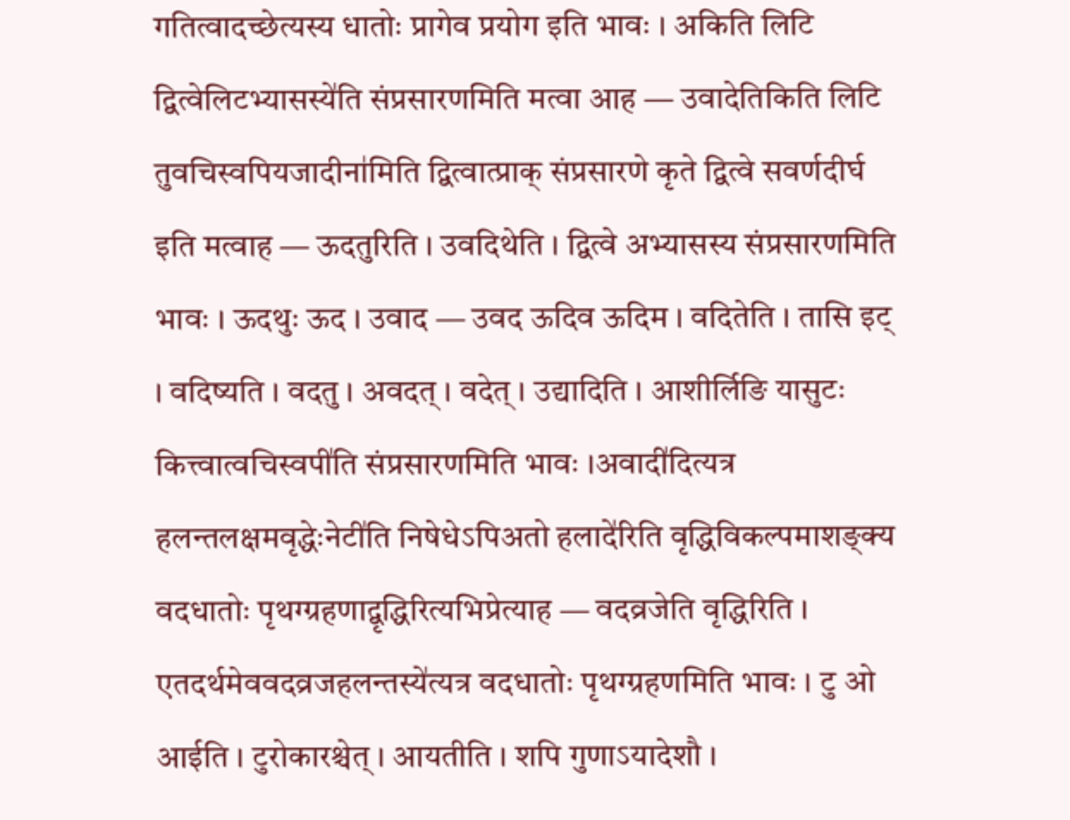गतित्वादच्छेत्यस्य धातोः प्रागेव प्रयोग इति भावः । अकिति लिटि द्वित्वेलिटभ्यासस्ये॑ति संप्रसारणमिति मत्वा आह — उवादेतिकिति लिटि तुवचिस्वपियजादीना॑मिति द्वित्वात्प्राक् संप्रसारणे कृते द्वित्वे सवर्णदीर्घ इति मत्वाह — ऊदतुरिति । उवदिथेति । द्वित्वे अभ्यासस्य संप्रसारणमिति भावः । ऊदथुः ऊद । उवाद — उवद ऊदिव ऊदिम । वदितेति । तासि इट् । वदिष्यति । वदतु । अवदत् । वदेत् । उद्यादिति । आशीर्लिङि यासुटः कित्त्वात्वचिस्वपी॑ति संप्रसारणमिति भावः ।अवादी॑दित्यत्र हलन्तलक्षमवृद्धेःनेटी॑ति निषेधेऽपिअतो हलादे॑रिति वृद्धिविकल्पमाशङ्क्य वदधातोः पृथग्ग्रहणाद्वृद्धिरित्यभिप्रेत्याह — वदव्रजेति वृद्धिरिति । एतदर्थमेववदव्रजहलन्तस्ये॑त्यत्र वदधातोः पृथग्ग्रहणमिति भावः । टु ओ आईति । टुरोकारश्चेत् । आयतीति । शपि गुणाऽयादेशौ ।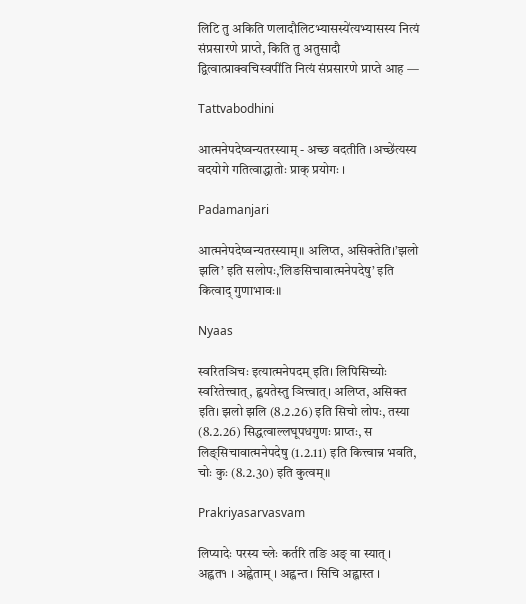लिटि तु अकिति णलादौलिटभ्यासस्ये॑त्यभ्यासस्य नित्यं संप्रसारणे प्राप्ते, किति तु अतुसादौ द्वित्वात्प्राक्वचिस्वपी॑ति नित्यं संप्रसारणे प्राप्ते आह —

Tattvabodhini

आत्मनेपदेष्वन्यतरस्याम् - अच्छ वदतीति ।अच्छे॑त्यस्य वदयोगे गतित्वाद्धातोः प्राक् प्रयोगः ।

Padamanjari

आत्मनेपदेष्वन्यतरस्याम्॥ अलिप्त, असिक्तेति।’झलो झलि’ इति सलोपः,’लिङसिचावात्मनेपदेषु’ इति कित्वाद् गुणाभावः॥

Nyaas

स्वरितञिचः इत्यात्मनेपदम् इति। लिपिसिच्योः स्वरितेत्त्वात्, ह्वयतेस्तु ञित्त्वात्। अलिप्त, असिक्त इति। झलो झलि (8.2.26) इति सिचो लोपः, तस्या (8.2.26) सिद्धत्वाल्लघूपधगुणः प्राप्तः, स लिङ्सिचावात्मनेपदेषु (1.2.11) इति कित्त्वान्न भवति, चोः कुः (8.2.30) इति कुत्वम्॥

Prakriyasarvasvam

लिप्यादेः परस्य च्लेः कर्तरि तङि अङ् वा स्यात् । अह्वत१ । अह्वेताम् । अह्वन्त । सिचि अह्वास्त ।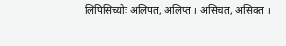लिपिसिच्योः अलिपत, अलिप्त । असिचत, असिक्त ।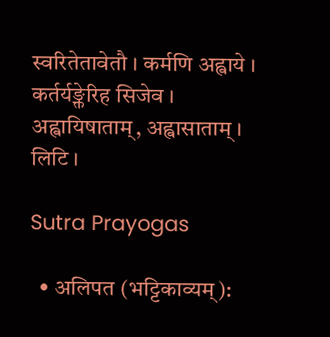स्वरितेतावेतौ । कर्मणि अह्वाये । कर्तर्यङ्क्तेरिह सिजेव । अह्वायिषाताम्, अह्वासाताम् । लिटि ।

Sutra Prayogas

  • अलिपत (भट्टिकाव्यम्):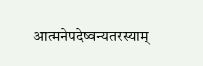आत्मनेपदेष्वन्यतरस्याम्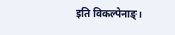इति विकल्पेनाङ्।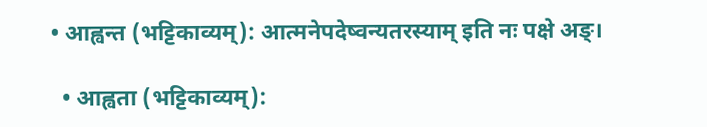• आह्वन्त (भट्टिकाव्यम्): आत्मनेपदेष्वन्यतरस्याम् इति नः पक्षे अङ्।

  • आह्वता (भट्टिकाव्यम्):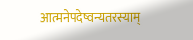आत्मनेपदेष्वन्यतरस्याम्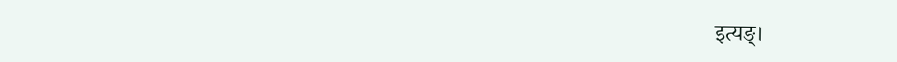इत्यङ्।